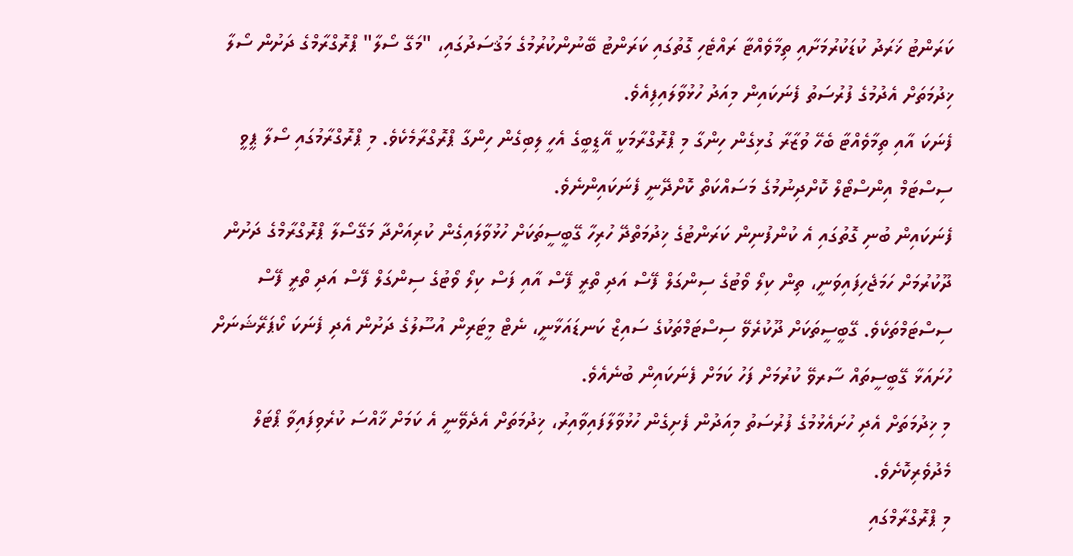ކަރަންޓު ޚަރަދު ކުޑަކުރުމަށާއި ތިމާވެއްޓާ ރައްޓެހި ގޮތުގައި ކަރަންޓު ބޭނުންކުރުމުގެ މަޤުސަދުގައި، "މަގޭ ސޯލާ" ޕްރޮގްރާމްގެ ދަށުން ސޯލާ ޚިދުމަތަށް އެދުމުގެ ފުރުސަތު ފެނަކައިން މިއަދު ހުޅުވާލައިފިއެވެ.
ފެނަކަ އާއި ތިމާވެއްޓާ ބެހޭ ވުޒާރާ ގުޅިގެން ހިންގާ މި ޕްރޮގްރާމަކީ އޭޑީބީގެ އެހީ ލިބިގެން ހިންގާ ޕްރޮގްރާމެކެވެ. މި ޕްރޮގްރާމުގައި ސޯލާ ޕީވީ ސިސްޓަމް އިންސްޓޯލް ކޮށްދިނުމުގެ މަސައްކަތް ކޮށްދޭނީ ފެނަކައިންނެވެ.
ފެނަކައިން ބުނި ގޮތުގައި އެ ކުންފުނިން ކަރަންޓުގެ ޚިދުމަތްދޭ ހުރިހާ ގޭބީސީތަކަށް ހުޅުވާލައިގެން ކުރިއަށްދާ މަގޭސޯލާ ޕްރޮގްރާމްގެ ދަށުން ދޫކުރުމަށް ހަމަޖެހިފައިވަނީ، ތިން ކިލޯ ވޯޓުގެ ސިންގަލް ފޭސް އަދި ތްރީ ފޭސް އާއި ފަސް ކިލޯ ވޯޓުގެ ސިންގަލް ފޭސް އަދި ތްރީ ފޭސް ސިސްޓަމްތަކެވެ. ގޭބީސީތަކަށް ދޫކުރެވޭ ސިސްޓަމްތަކުގެ ސައިޒް ކަނޑައަޅާނީ، ނެޓް މީޓަރިން އުސޫލުގެ ދަށުން އެދި ފެނަކަ ކޯޕަރޭޝަނަށް ހުށައަޅާ ގޭބީސީތައް ސާރވޭ ކުރުމަށް ފަހު ކަމަށް ފެނަކައިން ބުނެއެވެ.
މި ޚިދުމަތަށް އެދި ހުށައެޅުމުގެ ފުރުސަތު މިއަދުން ފެށިގެން ހުޅުވާލާފައިވާއިރު، ޚިދުމަތަށް އެދެވޭނީ އެ ކަމަށް ޚާއްސަ ކުރެވިފައިވާ ޕޯޓަލް މެދުވެރިކޮށެވެ.
މި ޕްރޮގްރާމްގައި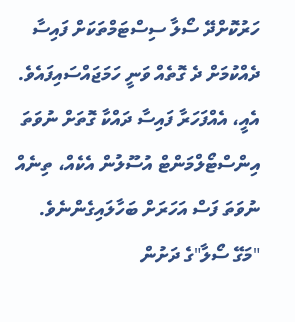ހަރުކޮށްދޭ ސޯލާ ސިސްޓަމްތަކަށް ފައިސާ ދެއްކުމަށް ދެ ގޮތެއް ވަނީ ހަމަޖައްސައިފައެވެ. އެއީ، އެއްފަހަރާ ފައިސާ ދައްކާ ގޮތަށް ނުވަތަ އިންސްޓޯލްމަންޓް އުސޫލުން އެކެއް، ތިނެއް ނުވަތަ ފަސް އަހަރަށް ބަހާލައިގެންނެވެ.
"މަގޭ ސޯލާ"ގެ ދަށުން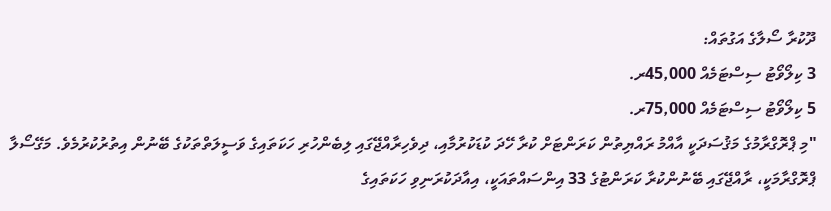ދޫކުރާ ސޯލާގެ އަގުތައް:
3 ކިލޯވޯޓު ސިސްޓަމެއް 45,000ރ.
5 ކިލޯވޯޓު ސިސްޓަމެއް 75,000ރ.
"މި ޕްރޮގްރާމުގެ މަޤުސަދަކީ އާއްމު ރައްޔިތުން ކަރަންޓަށް ކުރާ ހޭދަ ކުޑަކުރުމާއި، ދިވެހިރާއްޖޭގައި ލިބެންހުރި ހަކަތައިގެ ވަސީލަތްތަކުގެ ބޭނުން އިތުރުކުރުމެވެ. މަގޭސޯލާ ޕްރޮގްރާމަކީ، ރާއްޖޭގައި ބޭނުންކުރާ ކަރަންޓުގެ 33 އިންސައްތައަކީ، އިއާދަކުރަނިވި ހަކަތައިގެ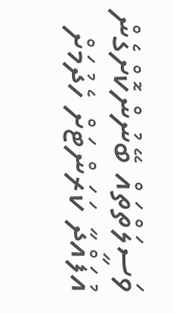ވަސީލަތްތައް ބޭނުންކޮށްގެން އުފައްދާ ކަރަންޓަށް ހެދުމަށް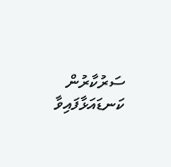ސަރުކާރުން ކަނޑައަޅާފައިވާ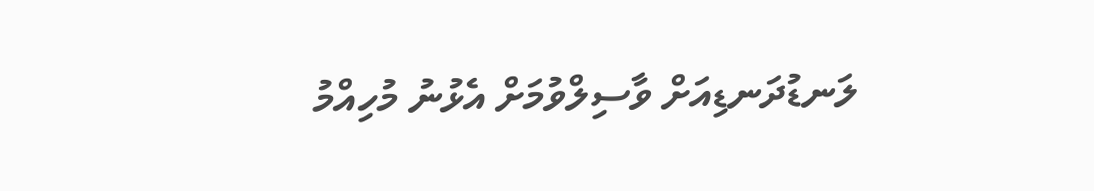ލަނޑުދަނޑިއަށް ވާސިލްވުމަށް އެޅުނު މުހިއްމު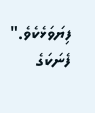ފިޔަވަޅެކެވެ." ފެނަކަގެ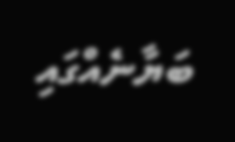ބަޔާނެއްގައި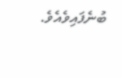ބުނެފައިވެއެވެ.